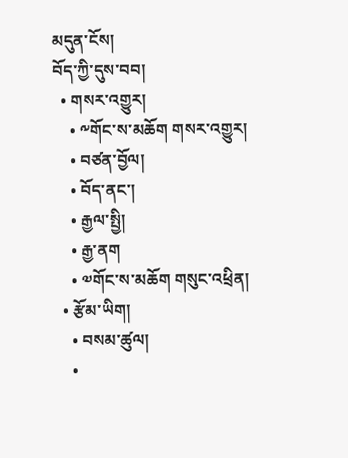མདུན་ངོས།
བོད་ཀྱི་དུས་བབ།
  • གསར་འགྱུར།
    • ༸གོང་ས་མཆོག གསར་འགྱུར།
    • བཙན་བྱོལ།
    • བོད་ནང་།
    • རྒྱལ་སྤྱི།
    • རྒྱ་ནག
    • ༧གོང་ས་མཆོག གསུང་འཕྲིན།
  • རྩོམ་ཡིག།
    • བསམ་ཚུལ།
    •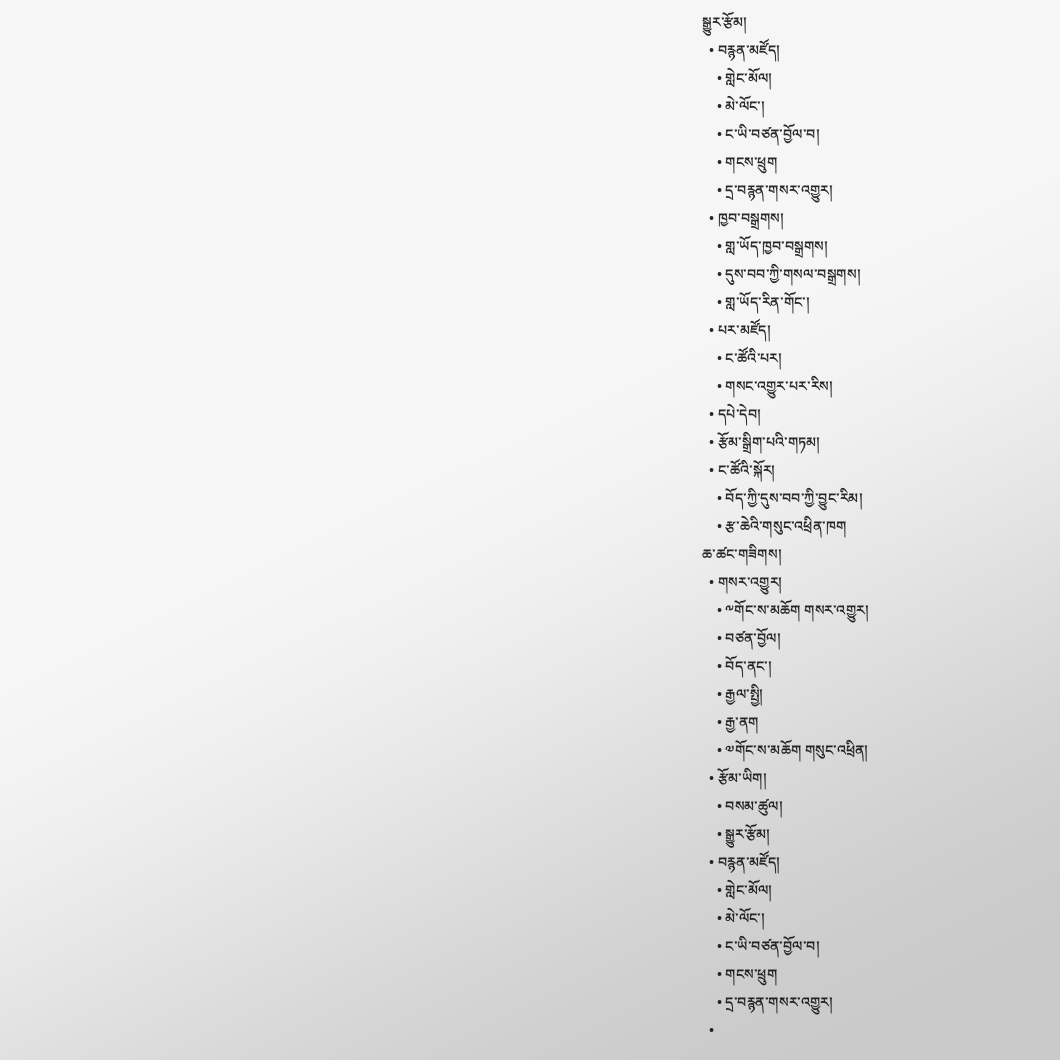སྒྱུར་རྩོམ།
  • བརྙན་མཛོད།
    • གླེང་མོལ།
    • མེ་ལོང་།
    • ང་ཡི་བཙན་བྱོལ་བ།
    • གངས་ཕྲུག
    • དྲ་བརྙན་གསར་འགྱུར།
  • ཁྱབ་བསྒྲགས།
    • གླ་ཡོད་ཁྱབ་བསྒྲགས།
    • དུས་བབ་ཀྱི་གསལ་བསྒྲགས།
    • གླ་ཡོད་རིན་གོང་།
  • པར་མཛོད།
    • ང་ཚོའི་པར།
    • གསང་འགྱུར་པར་རིས།
  • དཔེ་དེབ།
  • རྩོམ་སྒྲིག་པའི་གཏམ།
  • ང་ཚོའི་སྐོར།
    • བོད་ཀྱི་དུས་བབ་ཀྱི་བྱུང་རིམ།
    • རྩ་ཆེའི་གསུང་འཕྲིན་ཁག
ཆ་ཚང་གཟིགས།
  • གསར་འགྱུར།
    • ༸གོང་ས་མཆོག གསར་འགྱུར།
    • བཙན་བྱོལ།
    • བོད་ནང་།
    • རྒྱལ་སྤྱི།
    • རྒྱ་ནག
    • ༧གོང་ས་མཆོག གསུང་འཕྲིན།
  • རྩོམ་ཡིག།
    • བསམ་ཚུལ།
    • སྒྱུར་རྩོམ།
  • བརྙན་མཛོད།
    • གླེང་མོལ།
    • མེ་ལོང་།
    • ང་ཡི་བཙན་བྱོལ་བ།
    • གངས་ཕྲུག
    • དྲ་བརྙན་གསར་འགྱུར།
  •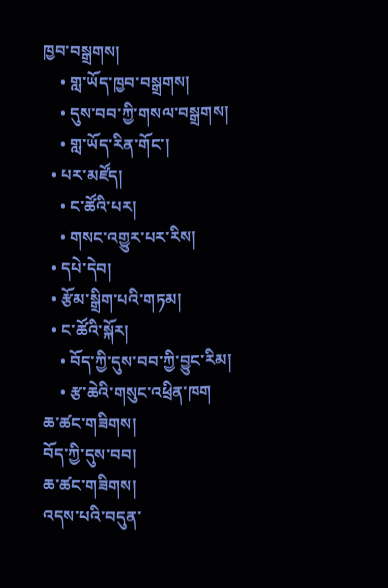ཁྱབ་བསྒྲགས།
    • གླ་ཡོད་ཁྱབ་བསྒྲགས།
    • དུས་བབ་ཀྱི་གསལ་བསྒྲགས།
    • གླ་ཡོད་རིན་གོང་།
  • པར་མཛོད།
    • ང་ཚོའི་པར།
    • གསང་འགྱུར་པར་རིས།
  • དཔེ་དེབ།
  • རྩོམ་སྒྲིག་པའི་གཏམ།
  • ང་ཚོའི་སྐོར།
    • བོད་ཀྱི་དུས་བབ་ཀྱི་བྱུང་རིམ།
    • རྩ་ཆེའི་གསུང་འཕྲིན་ཁག
ཆ་ཚང་གཟིགས།
བོད་ཀྱི་དུས་བབ།
ཆ་ཚང་གཟིགས།
འདས་པའི་བདུན་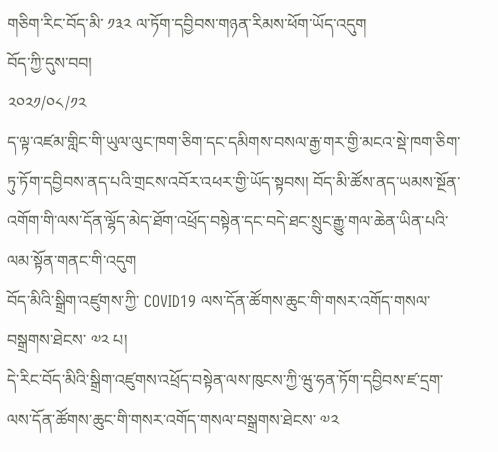གཅིག་རིང་བོད་མི་ ༡༣༢ ལ་ཏོག་དབྱིབས་གཉན་རིམས་ཕོག་ཡོད་འདུག
བོད་ཀྱི་དུས་བབ།
༢༠༢༡/༠༨/༡༢
ད་ལྟ་འཛམ་གླིང་གི་ཡུལ་ལུང་ཁག་ཅིག་དང་དམིགས་བསལ་རྒྱ་གར་གྱི་མངའ་སྡེ་ཁག་ཅིག་ཏུ་ཏོག་དབྱིབས་ནད་པའི་གྲངས་འབོར་འཕར་གྱི་ཡོད་སྟབས། བོད་མི་ཚོས་ནད་ཡམས་སྔོན་འགོག་གི་ལས་དོན་ལྷོད་མེད་ཐོག་འཕྲོད་བསྟེན་དང་བདེ་ཐང་སྲུང་རྒྱུ་གལ་ཆེན་ཡིན་པའི་ལམ་སྟོན་གནང་གི་འདུག
བོད་མིའི་སྒྲིག་འཛུགས་ཀྱི་ COVID19 ལས་དོན་ཚོགས་ཆུང་གི་གསར་འགོད་གསལ་བསྒྲགས་ཐེངས་ ༧༢ པ།
དེ་རིང་བོད་མིའི་སྒྲིག་འཛུགས་འཕྲོད་བསྟེན་ལས་ཁུངས་ཀྱི་ཝུ་ཧན་ཏོག་དབྱིབས་ཛ་དྲག་ལས་དོན་ཚོགས་ཆུང་གི་གསར་འགོད་གསལ་བསྒྲགས་ཐེངས་ ༧༢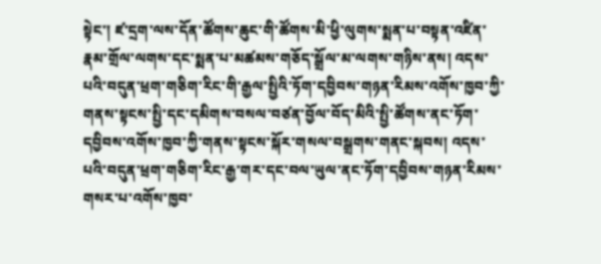སྟེང་། ཛ་དྲག་ལས་དོན་ཚོགས་ཆུང་གི་ཚོགས་མི་ཕྱི་ལུགས་སྨན་པ་བསྟན་འཛིན་རྣམ་གྲོལ་ལགས་དང་སྨན་པ་མཚམས་གཅོད་སྒྲོལ་མ་ལགས་གཉིས་ནས། འདས་པའི་བདུན་ཕྲག་གཅིག་རིང་གི་རྒྱལ་སྤྱིའི་ཏོག་དབྱིབས་གཉན་རིམས་འགོས་ཁྱབ་ཀྱི་གནས་སྟངས་སྤྱི་དང་དམིགས་བསལ་བཙན་བྱོལ་བོད་མིའི་སྤྱི་ཚོགས་ནང་ཏོག་དབྱིབས་འགོས་ཁྱབ་ཀྱི་གནས་སྟངས་སྐོར་གསལ་བསྒྲགས་གནང་སྐབས། འདས་པའི་བདུན་ཕྲག་གཅིག་རིང་རྒྱ་གར་དང་བལ་ཡུལ་ནང་ཏོག་དབྱིབས་གཉན་རིམས་གསར་པ་འགོས་ཁྱབ་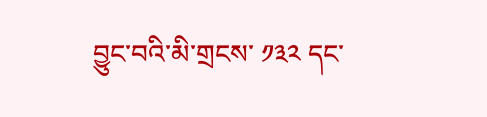བྱུང་བའི་མི་གྲངས་ ༡༣༢ དང་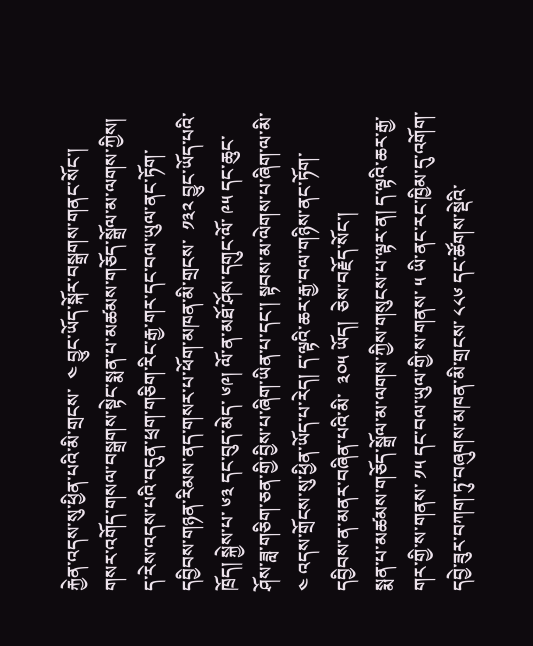རྐྱེན་འདས་སུ་ཕྱིན་པའི་མི་གྲངས་  ༤ བྱུང་ཡོད་སྐོར་བསྒྲགས་གནང་སོང་།
གསར་འགོད་གསལ་བསྒྲགས་སྟེང་སྨན་པ་མཚམས་གཅོད་སྒྲོལ་མ་ལགས་ཀྱིས། ད་རེས་འདས་པའི་བདུན་ཕྲག་གཅིག་རིང་རྒྱ་གར་དང་བལ་ཡུལ་ནང་ཏོག་དབྱིབས་གཉན་རིམས་ནད་གསར་པ་ཕོག་མཁན་མི་གྲངས་  ༡༣༢ བྱུང་ཡོད་པའི་ཁྲོད། སྐྱེས་པ་ ༦༣ དང་བུད་མེད་ ༦༩། ལོ་ན་མཐོ་ཤོས་དགུང་ལོ་ ༩༥ དང་ཆུང་ཤོས་ཟླ་གཅིག་ཅན་གྱི་བྱིས་པ་ཞིག་ཡིན་པ་དང་། སྟབས་མ་ལེགས་པ་ཞིག་ལ་མི་ ༤ འདས་གྲོངས་སུ་ཕྱིན་ཡོད་པ་རེད། ད་ལྟའི་ཆར་རྒྱ་བལ་གཉིས་ནང་ཏོག་དབྱིབས་ན་མནར་བཞིན་པའི་མི་  ༣༠༥ ཡོད།  ཅེས་བརྗོད་སོང་།
སྨན་པ་མཚམས་གཅོད་སྒྲོལ་མ་ལགས་ཀྱིས་གསུངས་པ་ལྟར་ན། ད་ལྟའི་ཆར་རྒྱ་གར་གྱི་ས་གནས་ ༡༥ དང་བལ་ཡུལ་གྱི་ས་གནས་ ༥ ཡི་ནང་རང་ཁྱིམ་དུ་འགོག་དབྱེ་ཟུར་བཀག་ཏུ་བཞུགས་མཁན་མི་གྲངས་ ༨༨༦ དང་ཚོགས་སྡེའི་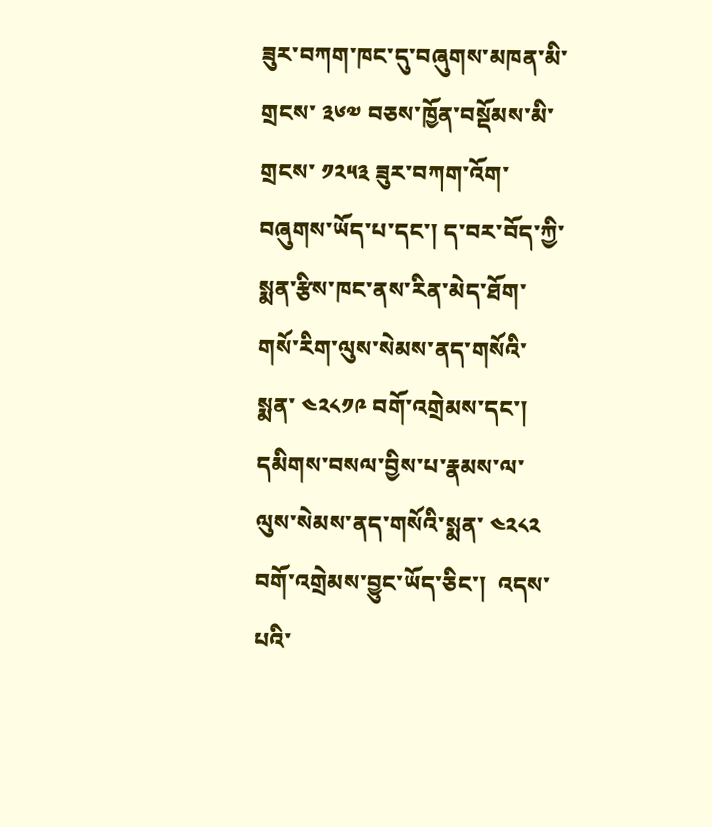ཟུར་བཀག་ཁང་དུ་བཞུགས་མཁན་མི་གྲངས་ ༣༦༧ བཅས་ཁྱོན་བསྡོམས་མི་གྲངས་ ༡༢༥༣ ཟུར་བཀག་འོག་བཞུགས་ཡོད་པ་དང་། ད་བར་བོད་ཀྱི་སྨན་རྩིས་ཁང་ནས་རིན་མེད་ཐོག་གསོ་རིག་ལུས་སེམས་ནད་གསོའི་སྨན་ ༤༢༨༡༩ བགོ་འགྲེམས་དང་། དམིགས་བསལ་བྱིས་པ་རྣམས་ལ་ལུས་སེམས་ནད་གསོའི་སྨན་ ༤༢༨༢ བགོ་འགྲེམས་བྱུང་ཡོད་ཅིང་།  འདས་པའི་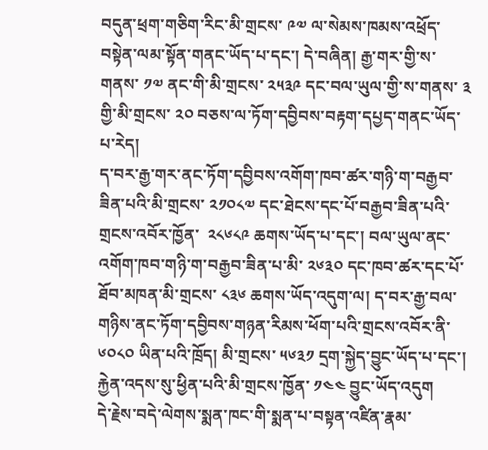བདུན་ཕྲག་གཅིག་རིང་མི་གྲངས་ ༩༧ ལ་སེམས་ཁམས་འཕྲོད་བསྟེན་ལམ་སྟོན་གནང་ཡོད་པ་དང་། དེ་བཞིན། རྒྱ་གར་གྱི་ས་གནས་ ༡༧ ནང་གི་མི་གྲངས་ ༢༥༣༩ དང་བལ་ཡུལ་གྱི་ས་གནས་ ༣ གྱི་མི་གྲངས་ ༢༠ བཅས་ལ་ཏོག་དབྱིབས་བརྟག་དཔྱད་གནང་ཡོད་པ་རེད།
ད་བར་རྒྱ་གར་ནང་ཏོག་དབྱིབས་འགོག་ཁབ་ཚར་གཉི་ག་བརྒྱབ་ཟིན་པའི་མི་གྲངས་ ༢༡༠༨༧ དང་ཐེངས་དང་པོ་བརྒྱབ་ཟིན་པའི་གྲངས་འབོར་ཁྱོན་  ༢༨༦༨༩ ཆགས་ཡོད་པ་དང་། བལ་ཡུལ་ནང་འགོག་ཁབ་གཉི་ག་བརྒྱབ་ཟིན་པ་མི་ ༢༦༣༠ དང་ཁབ་ཚར་དང་པོ་ཐོབ་མཁན་མི་གྲངས་ ༨༣༦ ཆགས་ཡོད་འདུག་ལ། ད་བར་རྒྱ་བལ་གཉིས་ནང་ཏོག་དབྱིབས་གཉན་རིམས་ཕོག་པའི་གྲངས་འབོར་ནི་ ༦༠༨༠ ཡིན་པའི་ཁྲོད། མི་གྲངས་ ༥༦༣༡ དྲག་སྐྱེད་བྱུང་ཡོད་པ་དང་། རྐྱེན་འདས་སུ་ཕྱིན་པའི་མི་གྲངས་ཁྱོན་ ༡༤༤ བྱུང་ཡོད་འདུག
དེ་རྗེས་བདེ་ལེགས་སྨན་ཁང་གི་སྨན་པ་བསྟན་འཛིན་རྣམ་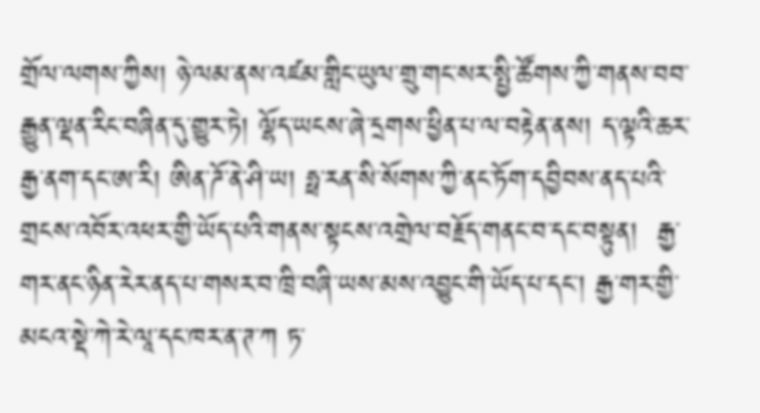གྲོལ་ལགས་ཀྱིས། ཉེ་ལམ་ནས་འཛམ་གླིང་ཡུལ་གྲུ་གང་སར་སྤྱི་ཚོགས་ཀྱི་གནས་བབ་རྒྱུན་ལྡན་རིང་བཞིན་དུ་གྱུར་ཏེ། ལྷོད་ཡངས་ཞེ་དྲགས་ཕྱིན་པ་ལ་བརྟེན་ནས། ད་ལྟའི་ཆར་རྒྱ་ནག་དང་ཨ་རི། ཨིན་ཌོ་ནེ་ཤི་ཡ། ཧྥ་རན་སི་སོགས་ཀྱི་ནང་ཏོག་དབྱིབས་ནད་པའི་གྲངས་འབོར་འཕར་གྱི་ཡོད་པའི་གནས་སྟངས་འགྲེལ་བརྗོད་གནང་བ་དང་བསྟུན།  རྒྱ་གར་ནང་ཉིན་རེར་ནད་པ་གསར་བ་ཁྲི་བཞི་ཡས་མས་འབྱུང་གི་ཡོད་པ་དང་། རྒྱ་གར་གྱི་མངའ་སྡེ་ཀེ་རེ་ལཱ་དང་ཁར་ན་ཊ་ཀ ཏ་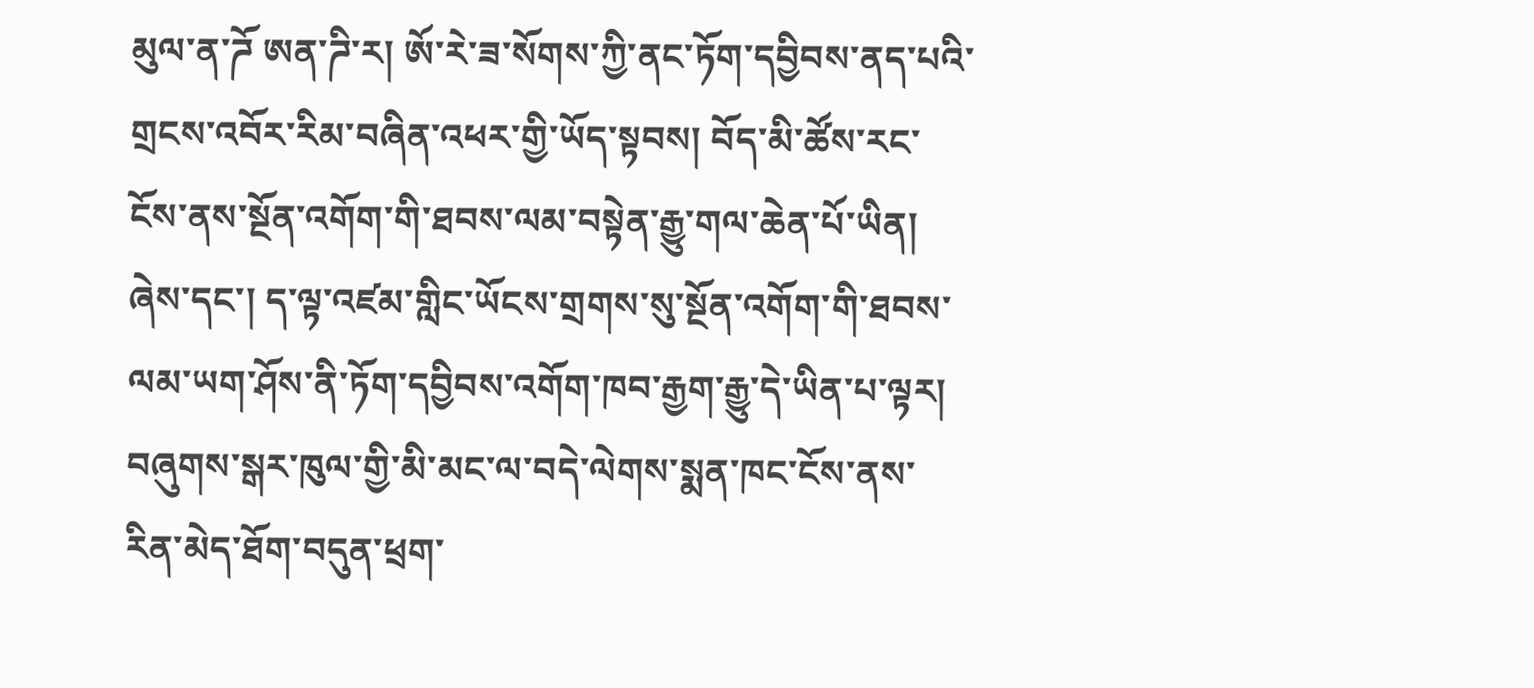མུལ་ན་ཌོ ཨན་ཌི་ར། ཨོ་རེ་ཟ་སོགས་ཀྱི་ནང་ཏོག་དབྱིབས་ནད་པའི་གྲངས་འབོར་རིམ་བཞིན་འཕར་གྱི་ཡོད་སྟབས། བོད་མི་ཚོས་རང་ངོས་ནས་སྔོན་འགོག་གི་ཐབས་ལམ་བསྟེན་རྒྱུ་གལ་ཆེན་པོ་ཡིན། ཞེས་དང་། ད་ལྟ་འཛམ་གླིང་ཡོངས་གྲགས་སུ་སྔོན་འགོག་གི་ཐབས་ལམ་ཡག་ཤོས་ནི་ཏོག་དབྱིབས་འགོག་ཁབ་རྒྱག་རྒྱུ་དེ་ཡིན་པ་ལྟར། བཞུགས་སྒར་ཁུལ་གྱི་མི་མང་ལ་བདེ་ལེགས་སྨན་ཁང་ངོས་ནས་རིན་མེད་ཐོག་བདུན་ཕྲག་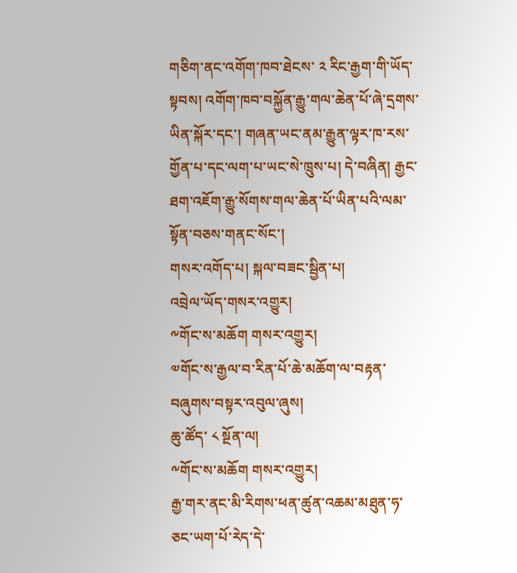གཅིག་ནང་འགོག་ཁབ་ཐེངས་ ༢ རིང་རྒྱག་གི་ཡོད་སྟབས། འགོག་ཁབ་བསྐྱོན་རྒྱུ་གལ་ཆེན་པོ་ཞེ་དྲགས་ཡིན་སྐོར་དང་། གཞན་ཡང་ནམ་རྒྱུན་ལྟར་ཁ་རས་གྱོན་པ་དང་ལག་པ་ཡང་སེ་ཁྲུས་པ། དེ་བཞིན། རྒྱང་ཐག་འཇོག་རྒྱུ་སོགས་གལ་ཆེན་པོ་ཡིན་པའི་ལམ་སྟོན་བཅས་གནང་སོང་།
གསར་འགོད་པ། སྐལ་བཟང་སྦྱིན་པ།
འབྲེལ་ཡོད་གསར་འགྱུར།
༸གོང་ས་མཆོག གསར་འགྱུར།
༧གོང་ས་རྒྱལ་བ་རིན་པོ་ཆེ་མཆོག་ལ་བརྟན་བཞུགས་བསྟར་འབུལ་ཞུས།
ཆུ་ཚོད་ ༨ སྔོན་ལ།
༸གོང་ས་མཆོག གསར་འགྱུར།
རྒྱ་གར་ནང་མི་རིགས་ཕན་ཚུན་འཆམ་མཐུན་ཧ་ཅང་ཡག་པོ་རེད་དེ་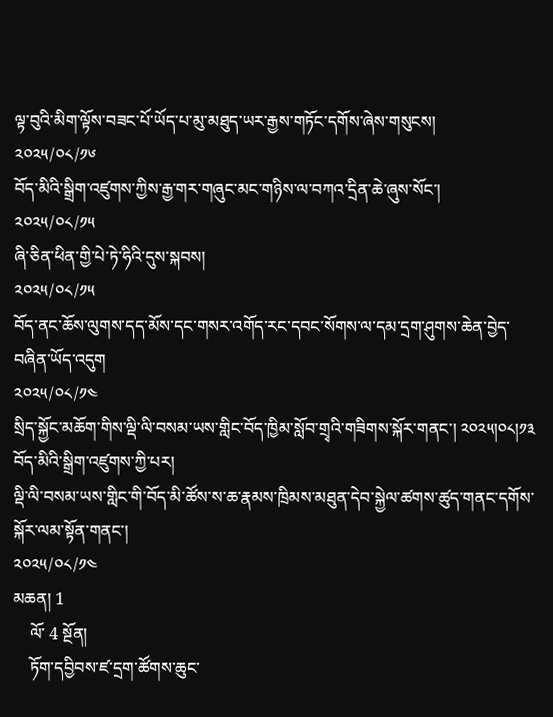ལྟ་བུའི་མིག་ལྟོས་བཟང་པོ་ཡོད་པ་མུ་མཐུད་ཡར་རྒྱས་གཏོང་དགོས་ཞེས་གསུངས།
༢༠༢༥/༠༨/༡༦
བོད་མིའི་སྒྲིག་འཛུགས་ཀྱིས་རྒྱ་གར་གཞུང་མང་གཉིས་ལ་བཀའ་དྲིན་ཆེ་ཞུས་སོང་།
༢༠༢༥/༠༨/༡༥
ཞི་ཅིན་ཕིན་གྱི་པེ་ཏེ་ཧིའི་དུས་སྐབས།
༢༠༢༥/༠༨/༡༥
བོད་ནང་ཆོས་ལུགས་དད་མོས་དང་གསར་འགོད་རང་དབང་སོགས་ལ་དམ་དྲག་ཤུགས་ཆེན་བྱེད་བཞིན་ཡོད་འདུག
༢༠༢༥/༠༨/༡༤
སྲིད་སྐྱོང་མཆོག་གིས་ལྡི་ལི་བསམ་ཡས་གླིང་བོད་ཁྱིམ་སློབ་གྲྭའི་གཟིགས་སྐོར་གནང་། ༢༠༢༥།༠༨།༡༣ བོད་མིའི་སྒྲིག་འཛུགས་ཀྱི་པར།
ལྡི་ལི་བསམ་ཡས་གླིང་གི་བོད་མི་ཚོས་ས་ཆ་རྣམས་ཁྲིམས་མཐུན་དེབ་སྐྱེལ་ཚགས་ཚུད་གནང་དགོས་སྐོར་ལམ་སྟོན་གནང་།
༢༠༢༥/༠༨/༡༤
མཆན། 1
    ལོ་ 4 སྔོན།
    ཏོག་དབྱིབས་ཛ་དྲག་ཚོགས་ཆུང་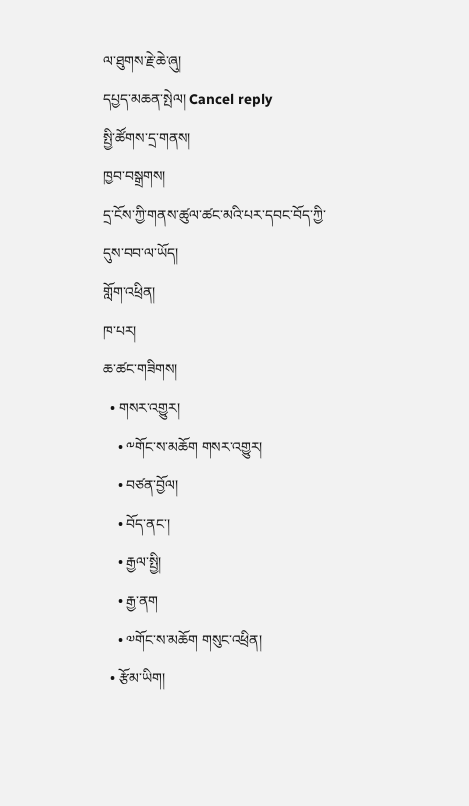ལ་ཐུགས་རྗེ་ཆེ་ཞུ།
དཔྱད་མཆན་སྤེལ། Cancel reply
སྤྱི་ཚོགས་དྲ་གནས།
ཁྱབ་བསྒྲགས།
དྲ་ངོས་ཀྱི་གནས་ཚུལ་ཚང་མའི་པར་དབང་བོད་ཀྱི་དུས་བབ་ལ་ཡོད།
གློག་འཕྲིན།
ཁ་པར།
ཆ་ཚང་གཟིགས།
  • གསར་འགྱུར།
    • ༸གོང་ས་མཆོག གསར་འགྱུར།
    • བཙན་བྱོལ།
    • བོད་ནང་།
    • རྒྱལ་སྤྱི།
    • རྒྱ་ནག
    • ༧གོང་ས་མཆོག གསུང་འཕྲིན།
  • རྩོམ་ཡིག།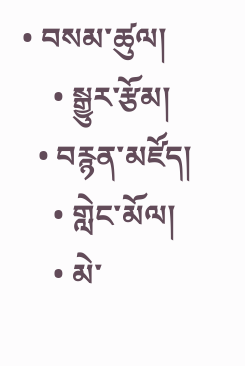• བསམ་ཚུལ།
    • སྒྱུར་རྩོམ།
  • བརྙན་མཛོད།
    • གླེང་མོལ།
    • མེ་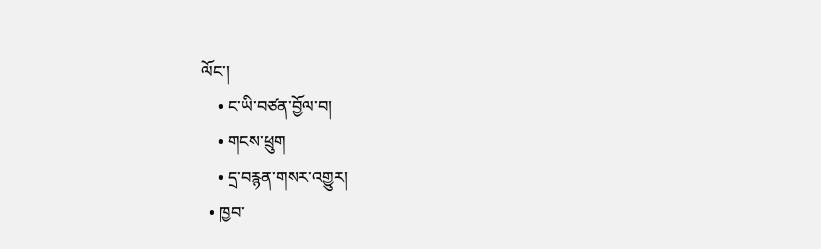ལོང་།
    • ང་ཡི་བཙན་བྱོལ་བ།
    • གངས་ཕྲུག
    • དྲ་བརྙན་གསར་འགྱུར།
  • ཁྱབ་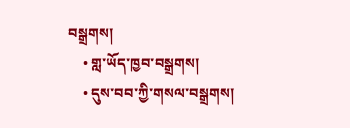བསྒྲགས།
    • གླ་ཡོད་ཁྱབ་བསྒྲགས།
    • དུས་བབ་ཀྱི་གསལ་བསྒྲགས།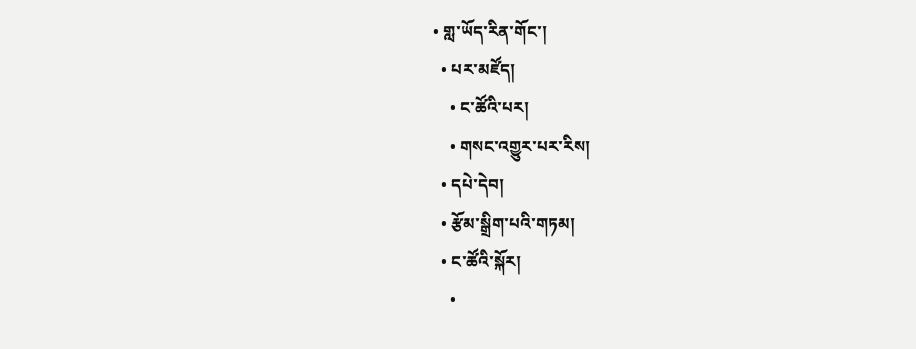• གླ་ཡོད་རིན་གོང་།
  • པར་མཛོད།
    • ང་ཚོའི་པར།
    • གསང་འགྱུར་པར་རིས།
  • དཔེ་དེབ།
  • རྩོམ་སྒྲིག་པའི་གཏམ།
  • ང་ཚོའི་སྐོར།
    •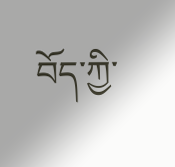བོད་ཀྱི་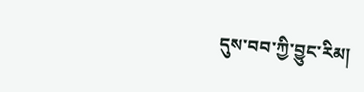དུས་བབ་ཀྱི་བྱུང་རིམ།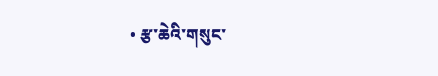• རྩ་ཆེའི་གསུང་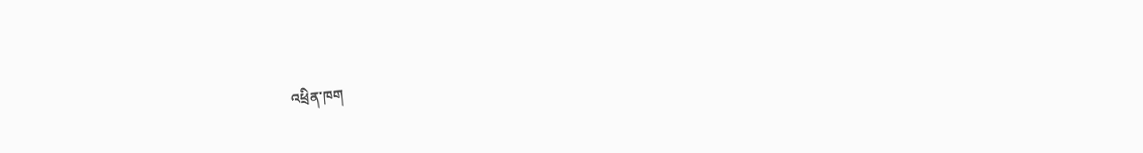འཕྲིན་ཁག